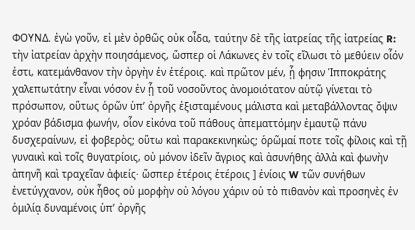ΦΟΥΝΔ. ἐγὼ γοῦν, εἰ μὲν ὀρθῶς οὐκ οἶδα, ταύτην δὲ τῆς ἰατρείας τῆς ἰατρείας R: τὴν ἰατρείαν ἀρχὴν ποιησάμενος, ὥσπερ οἱ Λάκωνες ἐν τοῖς εἵλωσι τὸ μεθύειν οἷόν ἐστι, κατεμάνθανον τὴν ὀργὴν ἐν ἑτέροις. καὶ πρῶτον μέν, ᾗ φησιν Ἱπποκράτης χαλεπωτάτην εἶναι νόσον ἐν ᾗ τοῦ νοσοῦντος ἀνομοιότατον αὑτῷ γίνεται τὸ πρόσωπον, οὕτως ὁρῶν ὑπʼ ὀργῆς ἐξισταμένους μάλιστα καὶ μεταβάλλοντας ὄψιν χρόαν βάδισμα φωνήν, οἷον εἰκόνα τοῦ πάθους ἀπεματτόμην ἐμαυτῷ πάνυ δυσχεραίνων, εἰ φοβερὸς; οὕτω καὶ παρακεκινηκὼς; ὁρῶμαί ποτε τοῖς φίλοις καὶ τῇ γυναικὶ καὶ τοῖς θυγατρίοις, οὐ μόνον ἰδεῖν ἄγριος καὶ ἀσυνήθης ἀλλὰ καὶ φωνὴν ἀπηνῆ καὶ τραχεῖαν ἀφιείς· ὥσπερ ἑτέροις ἑτέροις ] ἐνίοις W τῶν συνήθων ἐνετύγχανον, οὐκ ἦθος οὐ μορφὴν οὐ λόγου χάριν οὐ τὸ πιθανὸν καὶ προσηνὲς ἐν ὁμιλίᾳ δυναμένοις ὑπʼ ὀργῆς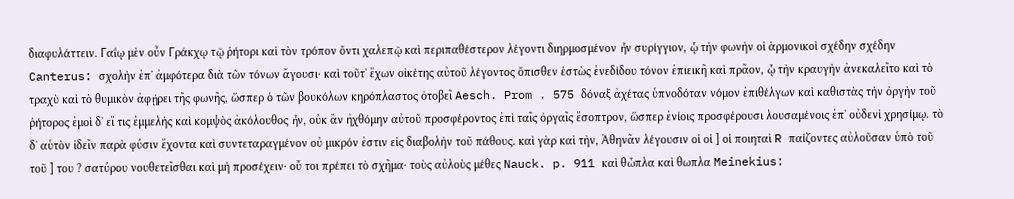διαφυλάττειν. Γαΐῳ μὲν οὖν Γράκχῳ τῷ ῥήτορι καὶ τὸν τρόπον ὄντι χαλεπῷ καὶ περιπαθέστερον λέγοντι διηρμοσμένον ἦν συρίγγιον, ᾧ τὴν φωνὴν οἱ ἁρμονικοὶ σχέδην σχέδην Canterus: σχολὴν ἐπʼ ἀμφότερα διὰ τῶν τόνων ἄγουσι· καὶ τοῦτʼ ἔχων οἰκέτης αὐτοῦ λέγοντος ὄπισθεν ἑστὼς ἐνεδίδου τόνον ἐπιεικῆ καὶ πρᾶον, ᾧ τὴν κραυγὴν ἀνεκαλεῖτο καὶ τὸ τραχὺ καὶ τὸ θυμικὸν ἀφῄρει τῆς φωνῆς, ὥσπερ ὁ τῶν βουκόλων κηρόπλαστος ὀτοβεῖ Aesch. Prom . 575 δόναξ ἀχέτας ὑπνοδόταν νόμον ἐπιθέλγων καὶ καθιστὰς τὴν ὀργὴν τοῦ ῥήτορος ἐμοὶ δʼ εἴ τις ἐμμελὴς καὶ κομψὸς ἀκόλουθος ἦν, οὐκ ἂν ἠχθόμην αὐτοῦ προσφέροντος ἐπὶ ταῖς ὀργαῖς ἔσοπτρον, ὥσπερ ἐνίοις προσφέρουσι λουσαμένοις ἐπʼ οὐδενὶ χρησίμῳ. τὸ δʼ αὑτὸν ἰδεῖν παρὰ φύσιν ἔχοντα καὶ συντεταραγμένον οὐ μικρόν ἐστιν εἰς διαβολὴν τοῦ πάθους. καὶ γὰρ καὶ τὴν, Ἀθηνᾶν λέγουσιν οἱ οἱ ] οἱ ποιηταὶ R παίζοντες αὐλοῦσαν ὑπὸ τοῦ τοῦ ] του ? σατύρου νουθετεῖσθαι καὶ μὴ προσέχειν· οὔ τοι πρέπει τὸ σχῆμα· τοὺς αὐλοὺς μέθες Nauck. p. 911 καὶ θὦπλα καὶ θωπλα Meinekius: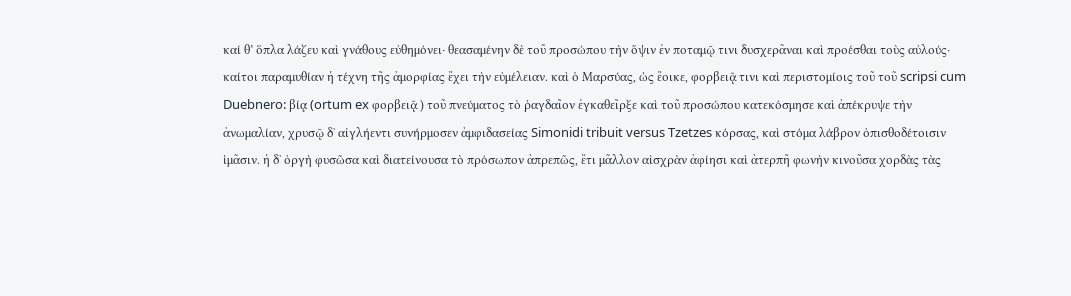καί θ’ ὅπλα λάζευ καὶ γνάθους εὐθημόνει· θεασαμένην δὲ τοῦ προσώπου τὴν ὄψιν ἐν ποταμῷ τινι δυσχερᾶναι καὶ προέσθαι τοὺς αὐλούς· καίτοι παραμυθίαν ἡ τέχνη τῆς ἀμορφίας ἔχει τὴν εὐμέλειαν. καὶ ὁ Μαρσύας, ὡς ἔοικε, φορβειᾷ τινι καὶ περιστομίοις τοῦ τοῦ scripsi cum Duebnero: βίᾳ (ortum ex φορβειᾷ ) τοῦ πνεύματος τὸ ῥαγδαῖον ἐγκαθεῖρξε καὶ τοῦ προσώπου κατεκόσμησε καὶ ἀπέκρυψε τὴν ἀνωμαλίαν, χρυσῷ δʼ αἰγλήεντι συνήρμοσεν ἀμφιδασείας Simonidi tribuit versus Tzetzes κόρσας, καὶ στόμα λάβρον ὀπισθοδέτοισιν ἱμᾶσιν. ἡ δʼ ὀργὴ φυσῶσα καὶ διατείνουσα τὸ πρόσωπον ἀπρεπῶς, ἔτι μᾶλλον αἰσχρὰν ἀφίησι καὶ ἀτερπῆ φωνὴν κινοῦσα χορδὰς τὰς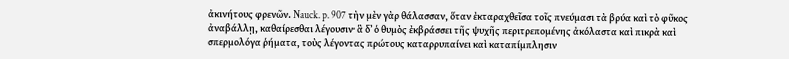ἀκινήτους φρενῶν. Nauck. p. 907 τὴν μὲν γὰρ θάλασσαν, ὅταν ἐκταραχθεῖσα τοῖς πνεύμασι τὰ βρύα καὶ τὸ φῦκος ἀναβάλλῃ, καθαίρεσθαι λέγουσιν· ἃ δʼ ὁ θυμὸς ἐκβράσσει τῆς ψυχῆς περιτρεπομένης ἀκόλαστα καὶ πικρὰ καὶ σπερμολόγα ῥήματα, τοὺς λέγοντας πρώτους καταρρυπαίνει καὶ καταπίμπλησιν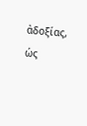ἀδοξίας, ὡς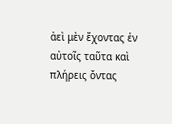ἀεὶ μὲν ἔχοντας ἐν αὐτοῖς ταῦτα καὶ πλήρεις ὄντας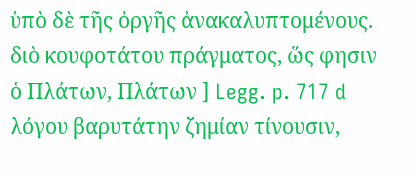ὑπὸ δὲ τῆς ὀργῆς ἀνακαλυπτομένους. διὸ κουφοτάτου πράγματος, ὥς φησιν ὁ Πλάτων, Πλάτων ] Legg. p. 717 d λόγου βαρυτάτην ζημίαν τίνουσιν,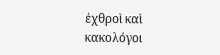ἐχθροὶ καὶ κακολόγοι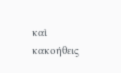καὶ κακοήθεις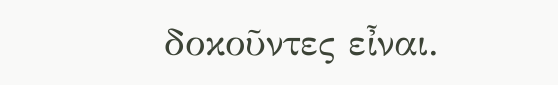δοκοῦντες εἶναι.